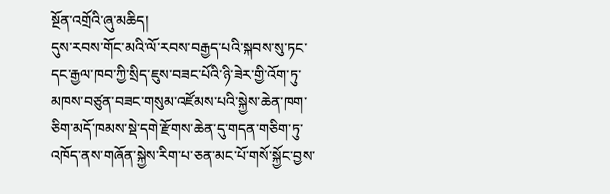སྔོན་འགྲོའི་ཞུ་མཆིད།
དུས་རབས་གོང་མའི་ལོ་རབས་བརྒྱད་པའི་སྐབས་སུ་ཏང་དང་རྒྱལ་ཁབ་ཀྱི་སྲིད་ཇུས་བཟང་པོའི་ཉི་ཟེར་གྱི་འོག་ཏུ་མཁས་བཙུན་བཟང་གསུམ་འཛོམས་པའི་སྐྱེས་ཆེན་ཁག་ཅིག་མདོ་ཁམས་སྡེ་དགེ་རྫོགས་ཆེན་དུ་གདན་གཅིག་ཏུ་འཁོད་ནས་གཞོན་སྐྱེས་རིག་པ་ཅན་མང་པོ་གསོ་སྐྱོང་བྱས་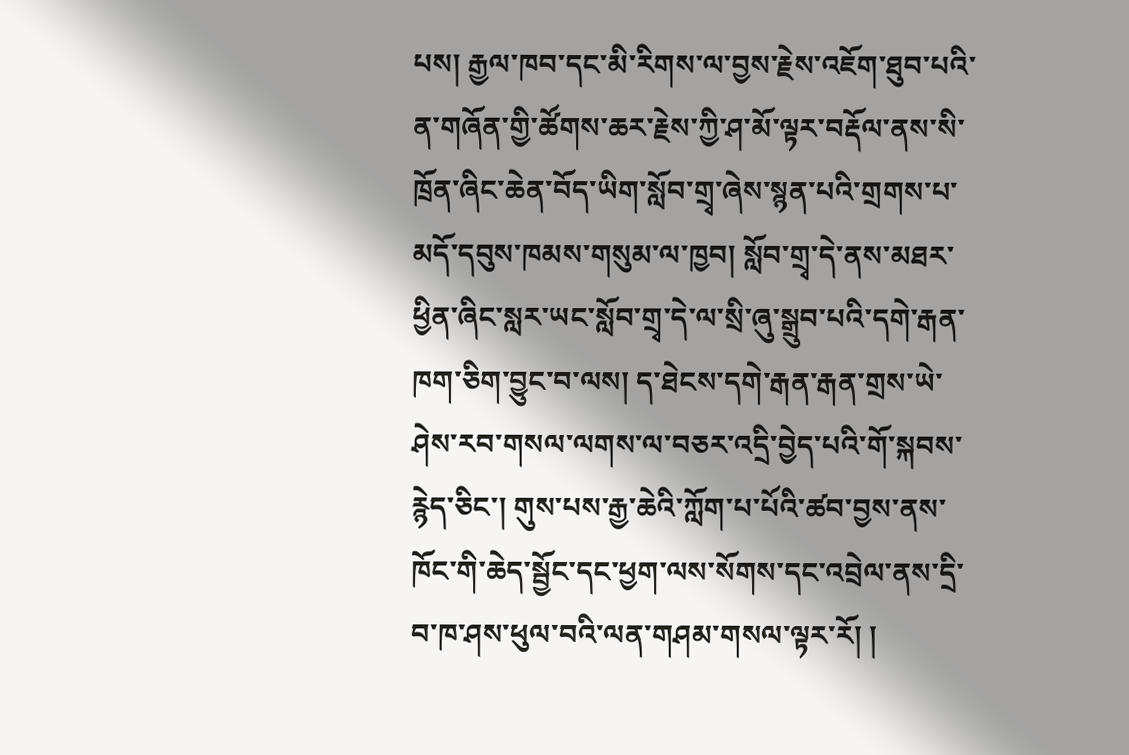པས། རྒྱལ་ཁབ་དང་མི་རིགས་ལ་བྱས་རྗེས་འཇོག་ཐུབ་པའི་ན་གཞོན་གྱི་ཚོགས་ཆར་རྗེས་ཀྱི་ཤ་མོ་ལྟར་བརྡོལ་ནས་སི་ཁྲོན་ཞིང་ཆེན་བོད་ཡིག་སློབ་གྲྭ་ཞེས་སྙན་པའི་གྲགས་པ་མདོ་དབུས་ཁམས་གསུམ་ལ་ཁྱབ། སློབ་གྲྭ་དེ་ནས་མཐར་ཕྱིན་ཞིང་སླར་ཡང་སློབ་གྲྭ་དེ་ལ་སྲི་ཞུ་སྒྲུབ་པའི་དགེ་རྒན་ཁག་ཅིག་བྱུང་བ་ལས། ད་ཐེངས་དགེ་རྒན་རྒན་གྲས་ཡེ་ཤེས་རབ་གསལ་ལགས་ལ་བཅར་འདྲི་བྱེད་པའི་གོ་སྐབས་རྙེད་ཅིང་། གུས་པས་རྒྱ་ཆེའི་ཀློག་པ་པོའི་ཚབ་བྱས་ནས་ཁོང་གི་ཆེད་སྦྱོང་དང་ཕྱག་ལས་སོགས་དང་འབྲེལ་ནས་དྲི་བ་ཁ་ཤས་ཕུལ་བའི་ལན་གཤམ་གསལ་ལྟར་རོ། །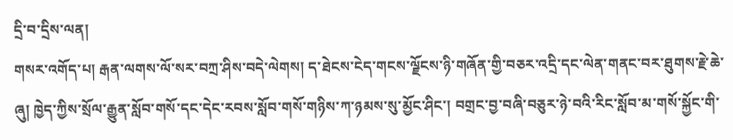དྲི་བ་དྲིས་ལན།
གསར་འགོད་པ། རྒན་ལགས་ལོ་སར་བཀྲ་ཤིས་བདེ་ལེགས། ད་ཐེངས་ངེད་གངས་ལྗོངས་ཉི་གཞོན་གྱི་བཅར་འདྲི་དང་ལེན་གནང་བར་ཐུགས་རྗེ་ཆེ་ཞུ། ཁྱེད་ཀྱིས་སྲོལ་རྒྱུན་སློབ་གསོ་དང་དེང་རབས་སློབ་གསོ་གཉིས་ཀ་ཉམས་སུ་མྱོང་ཤིང་། བགྲང་བྱ་བཞི་བཅུར་ཉེ་བའི་རིང་སློབ་མ་གསོ་སྐྱོང་གི་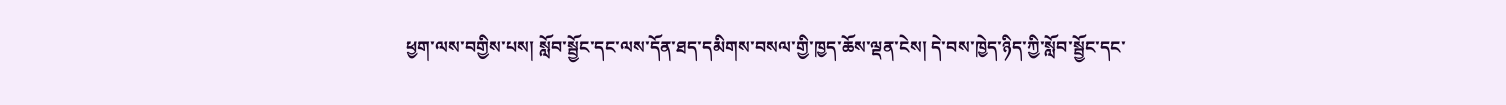ཕྱག་ལས་བགྱིས་པས། སློབ་སྦྱོང་དང་ལས་དོན་ཐད་དམིགས་བསལ་གྱི་ཁྱད་ཆོས་ལྡན་ངེས། དེ་བས་ཁྱེད་ཉིད་ཀྱི་སློབ་སྦྱོང་དང་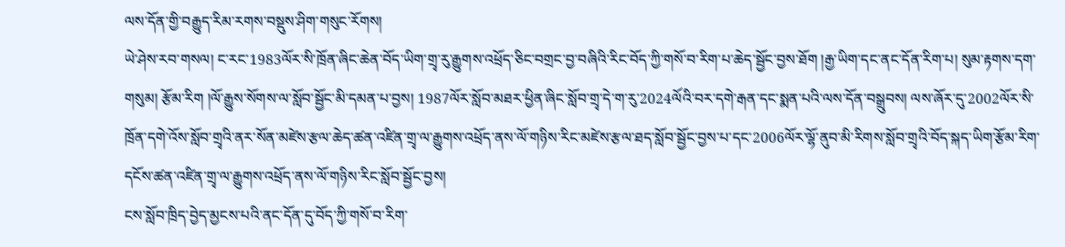ལས་དོན་གྱི་བརྒྱུད་རིམ་རགས་བསྡུས་ཤིག་གསུང་རོགས།
ཡེ་ཤེས་རབ་གསལ། ང་རང་1983ལོར་སི་ཁྲོན་ཞིང་ཆེན་བོད་ཡིག་གྲྭ་རུ་རྒྱུགས་འཕྲོད་ཅིང་བགྲང་བྱ་བཞིའི་རིང་བོད་ཀྱི་གསོ་བ་རིག་པ་ཆེད་སྦྱོང་བྱས་ཐོག །རྒྱ་ཡིག་དང་ནང་དོན་རིག་པ། སུམ་རྟགས་དག་གསུམ། རྩོམ་རིག །ལོ་རྒྱུས་སོགས་ལ་སློབ་སྦྱོང་མི་དམན་པ་བྱས། 1987ལོར་སློབ་མཐར་ཕྱིན་ཞིང་སློབ་གྲྭ་དེ་ག་རུ་2024ལོའི་བར་དགེ་རྒན་དང་སྨན་པའི་ལས་དོན་བསྒྲུབས། ལས་ཞོར་དུ་2002ལོར་སི་ཁྲོན་དགེ་འོས་སློབ་གྲྭའི་ནར་སོན་མཛེས་རྩལ་ཆེད་ཚན་འཛིན་གྲྭ་ལ་རྒྱུགས་འཕྲོད་ནས་ལོ་གཉིས་རིང་མཛེས་རྩལ་ཐད་སློབ་སྦྱོང་བྱས་པ་དང་2006ལོར་ལྷོ་ནུབ་མི་རིགས་སློབ་གྲྭའི་བོད་སྐད་ཡིག་རྩོམ་རིག་དངོས་ཚན་འཛིན་གྲྭ་ལ་རྒྱུགས་འཕྲོད་ནས་ལོ་གཉིས་རིང་སློབ་སྦྱོང་བྱས།
ངས་སློབ་ཁྲིད་བྱེད་མྱངས་པའི་ནང་དོན་དུ་བོད་ཀྱི་གསོ་བ་རིག་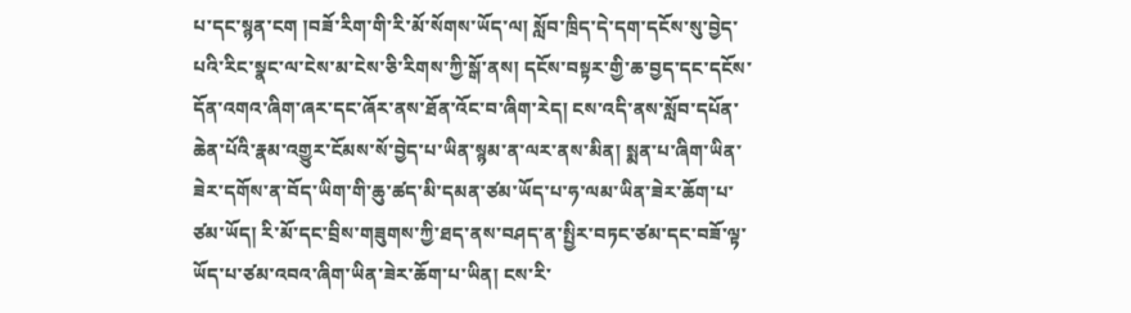པ་དང་སྙན་ངག །བཟོ་རིག་གི་རི་མོ་སོགས་ཡོད་ལ། སློབ་ཁྲིད་དེ་དག་དངོས་སུ་བྱེད་པའི་རིང་སྣང་ལ་ངེས་མ་ངེས་ཅི་རིགས་ཀྱི་སྒོ་ནས། དངོས་བསྟར་གྱི་ཆ་བྱད་དང་དངོས་དོན་འགའ་ཞིག་ཞར་དང་ཞོར་ནས་ཐོན་འོང་བ་ཞིག་རེད། ངས་འདི་ནས་སློབ་དཔོན་ཆེན་པོའི་རྣམ་འགྱུར་ངོམས་སོ་བྱེད་པ་ཡིན་སྙམ་ན་ལར་ནས་མིན། སྨན་པ་ཞིག་ཡིན་ཟེར་དགོས་ན་བོད་ཡིག་གི་ཆུ་ཚད་མི་དམན་ཙམ་ཡོད་པ་ཧ་ལམ་ཡིན་ཟེར་ཆོག་པ་ཙམ་ཡོད། རི་མོ་དང་བྲིས་གཟུགས་ཀྱི་ཐད་ནས་བཤད་ན་སྤྱིར་བཏང་ཙམ་དང་བཟོ་ལྟ་ཡོད་པ་ཙམ་འབའ་ཞིག་ཡིན་ཟེར་ཆོག་པ་ཡིན། ངས་རི་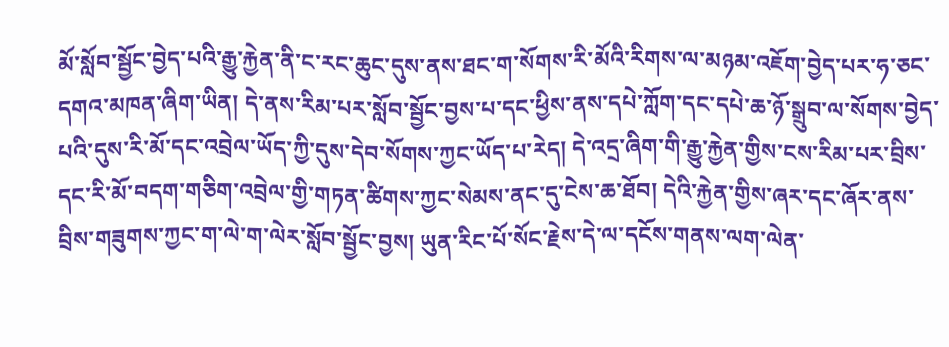མོ་སློབ་སྦྱོང་བྱེད་པའི་རྒྱུ་རྐྱེན་ནི་ང་རང་ཆུང་དུས་ནས་ཐང་ག་སོགས་རི་མོའི་རིགས་ལ་མཉམ་འཇོག་བྱེད་པར་ཧ་ཅང་དགའ་མཁན་ཞིག་ཡིན། དེ་ནས་རིམ་པར་སློབ་སྦྱོང་བྱས་པ་དང་ཕྱིས་ནས་དཔེ་ཀློག་དང་དཔེ་ཆ་ཉོ་སྒྲུབ་ལ་སོགས་བྱེད་པའི་དུས་རི་མོ་དང་འབྲེལ་ཡོད་ཀྱི་དུས་དེབ་སོགས་ཀྱང་ཡོད་པ་རེད། དེ་འདྲ་ཞིག་གི་རྒྱུ་རྐྱེན་གྱིས་ངས་རིམ་པར་བྲིས་དང་རི་མོ་བདག་གཅིག་འབྲེལ་གྱི་གཏན་ཚིགས་ཀྱང་སེམས་ནང་དུ་ངེས་ཆ་ཐོབ། དེའི་རྐྱེན་གྱིས་ཞར་དང་ཞོར་ནས་བྲིས་གཟུགས་ཀྱང་ག་ལེ་ག་ལེར་སློབ་སྦྱོང་བྱས། ཡུན་རིང་པོ་སོང་རྗེས་དེ་ལ་དངོས་གནས་ལག་ལེན་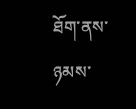ཐོག་ནས་ཉམས་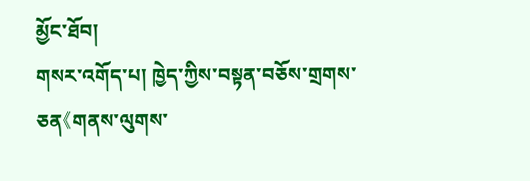མྱོང་ཐོབ།
གསར་འགོད་པ། ཁྱེད་ཀྱིས་བསྟན་བཅོས་གྲགས་ཅན《གནས་ལུགས་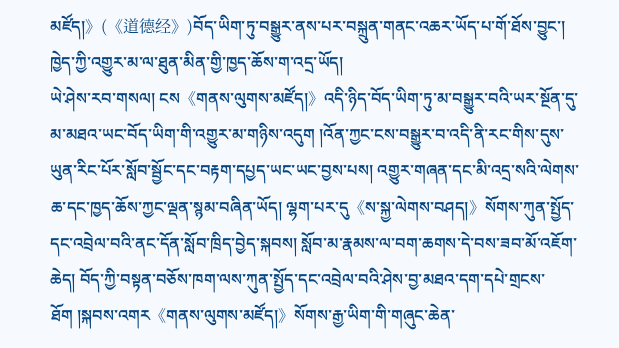མཛོད།》(《道德经》)བོད་ཡིག་ཏུ་བསྒྱུར་ནས་པར་བསྐྲུན་གནང་འཆར་ཡོད་པ་གོ་ཐོས་བྱུང་། ཁྱེད་ཀྱི་འགྱུར་མ་ལ་ཐུན་མིན་གྱི་ཁྱད་ཆོས་ག་འདྲ་ཡོད།
ཡེ་ཤེས་རབ་གསལ། ངས《གནས་ལུགས་མཛོད།》འདི་ཉིད་བོད་ཡིག་ཏུ་མ་བསྒྱུར་བའི་ཡར་སྔོན་དུ་མ་མཐའ་ཡང་བོད་ཡིག་གི་འགྱུར་མ་གཉིས་འདུག །འོན་ཀྱང་ངས་བསྒྱུར་བ་འདི་ནི་རང་གིས་དུས་ཡུན་རིང་པོར་སློབ་སྦྱོང་དང་བརྟག་དཔྱད་ཡང་ཡང་བྱས་པས། འགྱུར་གཞན་དང་མི་འདྲ་སའི་ལེགས་ཆ་དང་ཁྱད་ཆོས་ཀྱང་ལྡན་སྙམ་བཞིན་ཡོད། ལྷག་པར་དུ《ས་སྐྱ་ལེགས་བཤད།》སོགས་ཀུན་སྤྱོད་དང་འབྲེལ་བའི་ནང་དོན་སློབ་ཁྲིད་བྱེད་སྐབས། སློབ་མ་རྣམས་ལ་བག་ཆགས་དེ་བས་ཟབ་མོ་འཇོག་ཆེད། བོད་ཀྱི་བསྟན་བཅོས་ཁག་ལས་ཀུན་སྤྱོད་དང་འབྲེལ་བའི་ཤེས་བྱ་མཐའ་དག་དཔེ་གྲངས་ཐོག །སྐབས་འགར《གནས་ལུགས་མཛོད།》སོགས་རྒྱ་ཡིག་གི་གཞུང་ཆེན་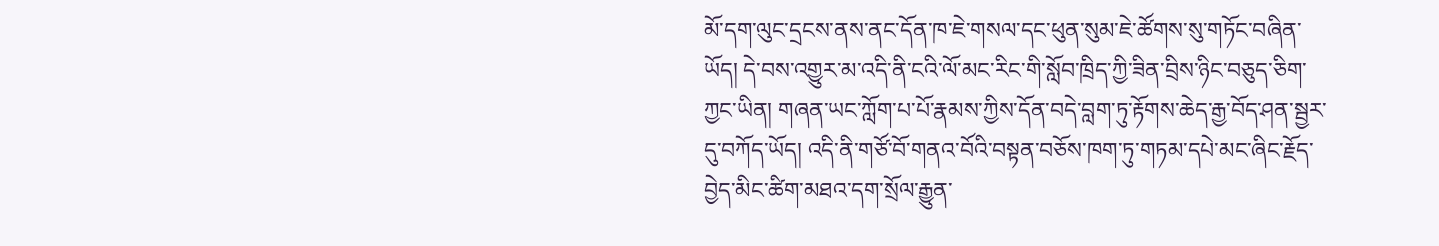མོ་དག་ལུང་དྲངས་ནས་ནང་དོན་ཁ་ཇེ་གསལ་དང་ཕུན་སུམ་ཇེ་ཚོགས་སུ་གཏོང་བཞིན་ཡོད། དེ་བས་འགྱུར་མ་འདི་ནི་ངའི་ལོ་མང་རིང་གི་སློབ་ཁྲིད་ཀྱི་ཟིན་བྲིས་ཉིང་བཅུད་ཅིག་ཀྱང་ཡིན། གཞན་ཡང་ཀློག་པ་པོ་རྣམས་ཀྱིས་དོན་བདེ་བླག་ཏུ་རྟོགས་ཆེད་རྒྱ་བོད་ཤན་སྦྱར་དུ་བཀོད་ཡོད། འདི་ནི་གཙོ་བོ་གནའ་བོའི་བསྟན་བཅོས་ཁག་ཏུ་གཏམ་དཔེ་མང་ཞིང་རྗོད་བྱེད་མིང་ཚིག་མཐའ་དག་སྲོལ་རྒྱུན་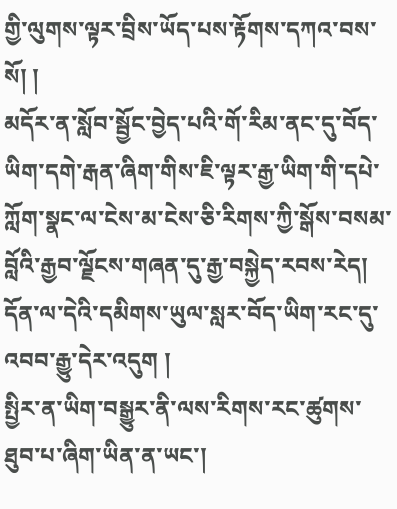གྱི་ལུགས་ལྟར་བྲིས་ཡོད་པས་རྟོགས་དཀའ་བས་སོ། །
མདོར་ན་སློབ་སྦྱོང་བྱེད་པའི་གོ་རིམ་ནང་དུ་བོད་ཡིག་དགེ་རྒན་ཞིག་གིས་ཇི་ལྟར་རྒྱ་ཡིག་གི་དཔེ་ཀློག་སྣང་ལ་ངེས་མ་ངེས་ཅི་རིགས་ཀྱི་སྒོས་བསམ་བློའི་རྒྱབ་ལྗོངས་གཞན་དུ་རྒྱ་བསྐྱེད་རབས་རེད། དོན་ལ་དེའི་དམིགས་ཡུལ་སླར་བོད་ཡིག་རང་དུ་འབབ་རྒྱུ་དེར་འདུག །
སྤྱིར་ན་ཡིག་བསྒྱུར་ནི་ལས་རིགས་རང་ཚུགས་ཐུབ་པ་ཞིག་ཡིན་ན་ཡང་།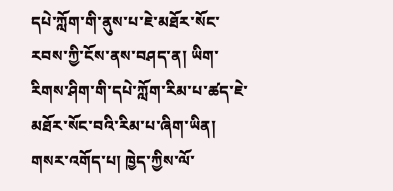དཔེ་ཀློག་གི་ནུས་པ་ཇེ་མཐོར་སོང་རབས་ཀྱི་ངོས་ནས་བཤད་ན། ཡིག་རིགས་ཤིག་གི་དཔེ་ཀློག་རིམ་པ་ཚད་ཇེ་མཐོར་སོང་བའི་རིམ་པ་ཞིག་ཡིན།
གསར་འགོད་པ། ཁྱེད་ཀྱིས་ལོ་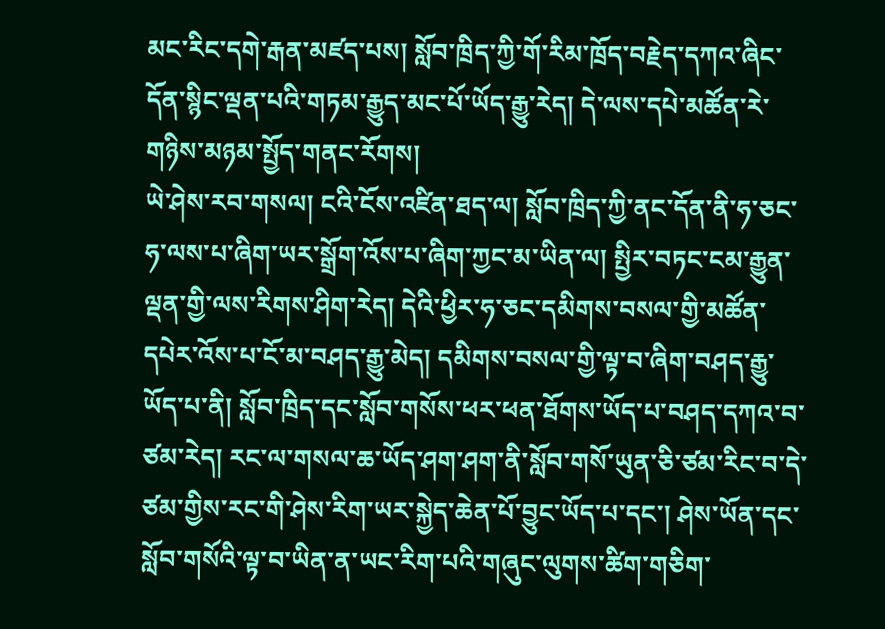མང་རིང་དགེ་རྒན་མཛད་པས། སློབ་ཁྲིད་ཀྱི་གོ་རིམ་ཁྲོད་བརྗེད་དཀའ་ཞིང་དོན་སྙིང་ལྡན་པའི་གཏམ་རྒྱུད་མང་པོ་ཡོད་རྒྱུ་རེད། དེ་ལས་དཔེ་མཚོན་རེ་གཉིས་མཉམ་སྤྱོད་གནང་རོགས།
ཡེ་ཤེས་རབ་གསལ། ངའི་ངོས་འཛིན་ཐད་ལ། སློབ་ཁྲིད་ཀྱི་ནང་དོན་ནི་ཧ་ཅང་ཧ་ལས་པ་ཞིག་ཡར་སྒྲོག་འོས་པ་ཞིག་ཀྱང་མ་ཡིན་ལ། སྤྱིར་བཏང་ངམ་རྒྱུན་ལྡན་གྱི་ལས་རིགས་ཤིག་རེད། དེའི་ཕྱིར་ཧ་ཅང་དམིགས་བསལ་གྱི་མཚོན་དཔེར་འོས་པ་ངོ་མ་བཤད་རྒྱུ་མེད། དམིགས་བསལ་གྱི་ལྟ་བ་ཞིག་བཤད་རྒྱུ་ཡོད་པ་ནི། སློབ་ཁྲིད་དང་སློབ་གསོས་ཕར་ཕན་ཐོགས་ཡོད་པ་བཤད་དཀའ་བ་ཙམ་རེད། རང་ལ་གསལ་ཆ་ཡོད་ཤག་ཤག་ནི་སློབ་གསོ་ཡུན་ཅི་ཙམ་རིང་བ་དེ་ཙམ་གྱིས་རང་གི་ཤེས་རིག་ཡར་སྐྱེད་ཆེན་པོ་བྱུང་ཡོད་པ་དང་། ཤེས་ཡོན་དང་སློབ་གསོའི་ལྟ་བ་ཡིན་ན་ཡང་རིག་པའི་གཞུང་ལུགས་ཚིག་གཅིག་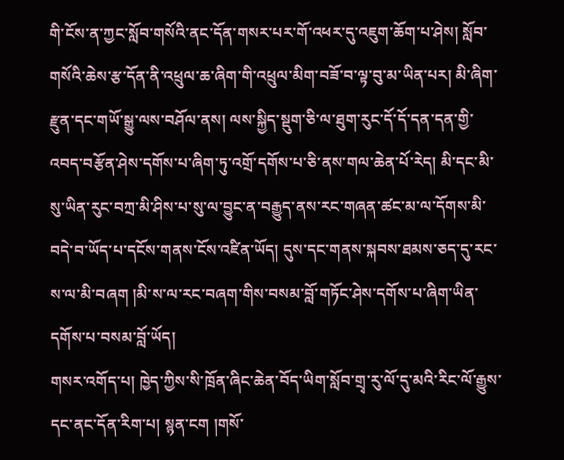གི་ངོས་ན་ཀྱང་སློབ་གསོའི་ནང་དོན་གསར་པར་གོ་འཕར་དུ་འཇུག་ཆོག་པ་ཤེས། སློབ་གསོའི་ཆེས་རྩ་དོན་ནི་འཕྲུལ་ཆ་ཞིག་གི་འཕྲུལ་མིག་བཟོ་བ་ལྟ་བུ་མ་ཡིན་པར། མི་ཞིག་རྫུན་དང་གཡོ་སྒྱུ་ལས་བཤོལ་ནས། ལས་སྐྱིད་སྡུག་ཅི་ལ་ཐུག་རུང་དོ་དོ་དན་དན་གྱི་འབད་བརྩོན་ཤེས་དགོས་པ་ཞིག་ཏུ་འགྲོ་དགོས་པ་ཅི་ནས་གལ་ཆེན་པོ་རེད། མི་དང་མི་སུ་ཡིན་རུང་བཀྲ་མི་ཤིས་པ་སུ་ལ་བྱུང་ན་བརྒྱུད་ནས་རང་གཞན་ཚང་མ་ལ་དོགས་མི་བདེ་བ་ཡོད་པ་དངོས་གནས་ངོས་འཛིན་ཡོད། དུས་དང་གནས་སྐབས་ཐམས་ཅད་དུ་རང་ས་ལ་མི་བཞག །མི་ས་ལ་རང་བཞག་གིས་བསམ་བློ་གཏོང་ཤེས་དགོས་པ་ཞིག་ཡིན་དགོས་པ་བསམ་བློ་ཡོད།
གསར་འགོད་པ། ཁྱེད་ཀྱིས་སི་ཁྲོན་ཞིང་ཆེན་བོད་ཡིག་སློབ་གྲྭ་རུ་ལོ་དུ་མའི་རིང་ལོ་རྒྱུས་དང་ནང་དོན་རིག་པ། སྙན་ངག །གསོ་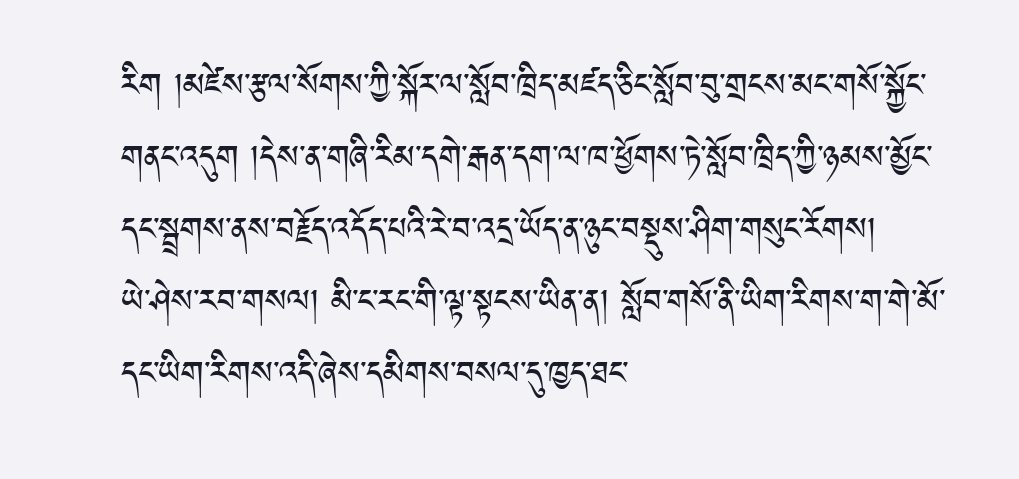རིག །མཛེས་རྩལ་སོགས་ཀྱི་སྐོར་ལ་སློབ་ཁྲིད་མཛད་ཅིང་སློབ་བུ་གྲངས་མང་གསོ་སྐྱོང་གནང་འདུག །དེས་ན་གཞི་རིམ་དགེ་རྒན་དག་ལ་ཁ་ཕྱོགས་ཏེ་སློབ་ཁྲིད་ཀྱི་ཉམས་མྱོང་དང་སྦྲགས་ནས་བརྗོད་འདོད་པའི་རེ་བ་འདྲ་ཡོད་ན་ཉུང་བསྡུས་ཤིག་གསུང་རོགས།
ཡེ་ཤེས་རབ་གསལ། མི་ང་རང་གི་ལྟ་སྟངས་ཡིན་ན། སློབ་གསོ་ནི་ཡིག་རིགས་ག་གེ་མོ་དང་ཡིག་རིགས་འདི་ཞེས་དམིགས་བསལ་དུ་ཁྱད་ཐང་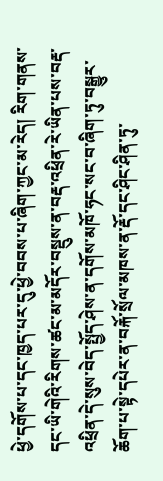ཕྱེ་དགོས་པ་དང་ཁྱད་པར་དུ་ཕྱེ་བབས་པ་ཞིག་ཀྱང་མ་རེད། རིག་གནས་དང་ཡི་གེའི་རིགས་ཚང་མ་མདོར་བསྡུས་ན་བརྡ་འཕྲིན་རེ་ཡིན་པས་བརྡ་འཕྲིན་དེ་སུས་བེད་སྤྱོད་ཤེས་ན་དགོས་མཁོ་ཧང་སང་བ་ཞིག་ཏུ་བསྒྱུར་ཆོག་པ་སྟེ་དཔེར་ན་བརྐོ་སྲོལ་མཁས་ན་རྡོ་དང་ཤིང་ཤིན་ཏུ་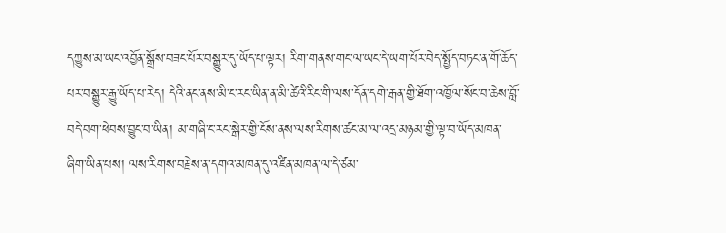དཀྱུས་མ་ཡང་འབྱོན་སྒྲོས་བཟང་པོར་བསྒྱུར་དུ་ཡོད་པ་ལྟར། རིག་གནས་གང་ལ་ཡང་དེ་ཡག་པོར་བེད་སྤྱོད་བཏང་ན་གོ་ཆོད་པར་བསྒྱུར་རྒྱུ་ཡོད་པ་རེད། དེའི་ནང་ནས་མི་ང་རང་ཡིན་ན་མི་ཚེའི་རིང་གི་ལས་དོན་དགེ་རྒན་གྱི་ཐོག་འཁྱོལ་སོང་བ་ཆེས་བློ་བདེ་བག་ཕེབས་བྱུང་བ་ཡིན། མ་གཞི་ང་རང་སྒེར་གྱི་ངོས་ནས་ལས་རིགས་ཚང་མ་ལ་འདྲ་མཉམ་གྱི་ལྟ་བ་ཡོད་མཁན་ཞིག་ཡིན་པས། ལས་རིགས་བརྗེས་ན་དགའ་མཁན་དུ་འཛིན་མཁན་ལ་དེ་ཙམ་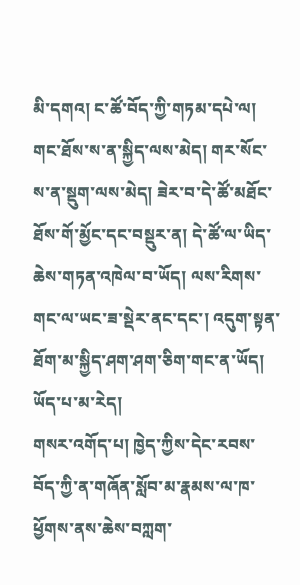མི་དགའ། ང་ཚོ་བོད་ཀྱི་གཏམ་དཔེ་ལ། གང་ཐོས་ས་ན་སྐྱིད་ལས་མེད། གར་སོང་ས་ན་སྡུག་ལས་མེད། ཟེར་བ་དེ་ཚོ་མཐོང་ཐོས་གོ་མྱོང་དང་བསྡུར་ན། དེ་ཚོ་ལ་ཡིད་ཆེས་གཏན་འཁེལ་བ་ཡོད། ལས་རིགས་གང་ལ་ཡང་ཟ་སྡེར་ནང་དང་། འདུག་སྟན་ཐོག་མ་སྐྱིད་ཤག་ཤག་ཅིག་གང་ན་ཡོད། ཡོད་པ་མ་རེད།
གསར་འགོད་པ། ཁྱེད་ཀྱིས་དེང་རབས་བོད་ཀྱི་ན་གཞོན་སློབ་མ་རྣམས་ལ་ཁ་ཕྱོགས་ནས་ཆེས་བཀླག་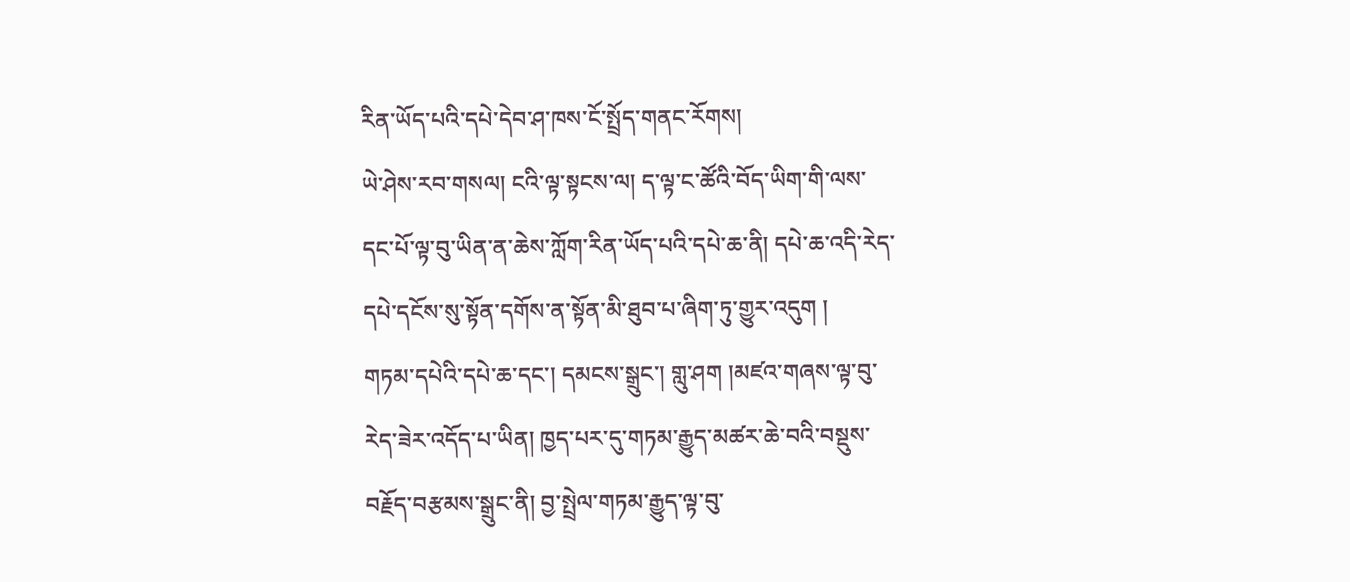རིན་ཡོད་པའི་དཔེ་དེབ་ཤ་ཁས་ངོ་སྤྲོད་གནང་རོགས།
ཡེ་ཤེས་རབ་གསལ། ངའི་ལྟ་སྟངས་ལ། ད་ལྟ་ང་ཚོའི་བོད་ཡིག་གི་ལས་དང་པོ་ལྟ་བུ་ཡིན་ན་ཆེས་ཀློག་རིན་ཡོད་པའི་དཔེ་ཆ་ནི། དཔེ་ཆ་འདི་རེད་དཔེ་དངོས་སུ་སྟོན་དགོས་ན་སྟོན་མི་ཐུབ་པ་ཞིག་ཏུ་གྱུར་འདུག །
གཏམ་དཔེའི་དཔེ་ཆ་དང་། དམངས་སྒྲུང་། གླུ་ཤག །མཛའ་གཞས་ལྟ་བུ་རེད་ཟེར་འདོད་པ་ཡིན། ཁྱད་པར་དུ་གཏམ་རྒྱུད་མཚར་ཆེ་བའི་བསྡུས་བརྗོད་བརྩམས་སྒྲུང་ནི། བྱ་སྤྲེལ་གཏམ་རྒྱུད་ལྟ་བུ་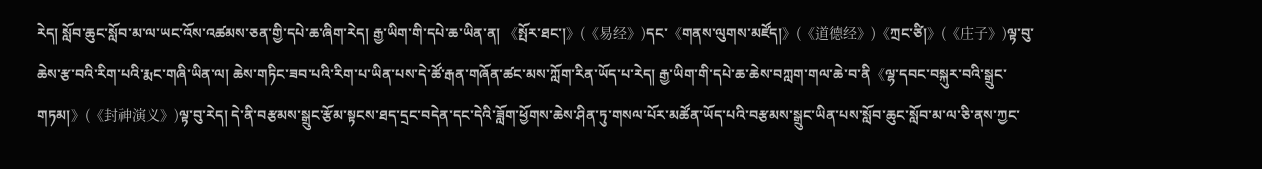རེད། སློབ་ཆུང་སློབ་མ་ལ་ཡང་འོས་འཚམས་ཅན་གྱི་དཔེ་ཆ་ཞིག་རེད། རྒྱ་ཡིག་གི་དཔེ་ཆ་ཡིན་ན། 《སྤོར་ཐང་།》(《易经》)དང་《གནས་ལུགས་མཛོད།》(《道德经》)《ཀྲང་ཙི།》(《庄子》)ལྟ་བུ་ཆེས་རྩ་བའི་རིག་པའི་རྨང་གཞི་ཡིན་ལ། ཆེས་གཏིང་ཟབ་པའི་རིག་པ་ཡིན་པས་དེ་ཚོ་རྒན་གཞོན་ཚང་མས་ཀློག་རིན་ཡོད་པ་རེད། རྒྱ་ཡིག་གི་དཔེ་ཆ་ཆེས་བཀླག་གལ་ཆེ་བ་ནི《ལྷ་དབང་བསྐུར་བའི་སྒྲུང་གཏམ།》(《封神演义》)ལྟ་བུ་རེད། དེ་ནི་བརྩམས་སྒྲུང་རྩོམ་སྟངས་ཐད་དྲང་བདེན་དང་དེའི་ཟློག་ཕྱོགས་ཆེས་ཤིན་ཏུ་གསལ་པོར་མཚོན་ཡོད་པའི་བརྩམས་སྒྲུང་ཡིན་པས་སློབ་ཆུང་སློབ་མ་ལ་ཅི་ནས་ཀྱང་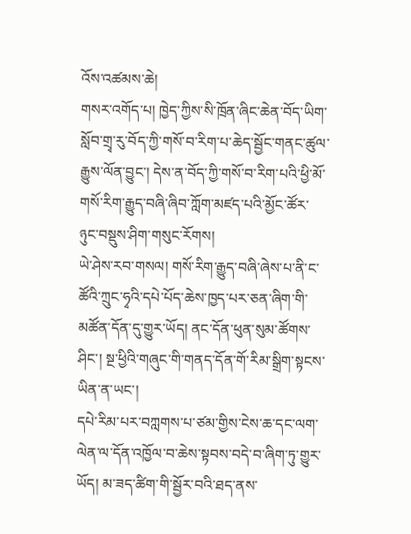འོས་འཚམས་ཆེ།
གསར་འགོད་པ། ཁྱེད་ཀྱིས་སི་ཁྲོན་ཞིང་ཆེན་བོད་ཡིག་སློབ་གྲྭ་རུ་བོད་ཀྱི་གསོ་བ་རིག་པ་ཆེད་སྦྱོང་གནང་ཚུལ་རྒྱུས་ལོན་བྱུང་། དེས་ན་བོད་ཀྱི་གསོ་བ་རིག་པའི་ཕྱི་མོ་གསོ་རིག་རྒྱུད་བཞི་ཞིབ་ཀློག་མཛད་པའི་མྱོང་ཚོར་ཉུང་བསྡུས་ཤིག་གསུང་རོགས།
ཡེ་ཤེས་རབ་གསལ། གསོ་རིག་རྒྱུད་བཞི་ཞེས་པ་ནི་ང་ཚོའི་ཀྲུང་ཧྭའི་དཔེ་པོད་ཆེས་ཁྱད་པར་ཅན་ཞིག་གི་མཚོན་དོན་དུ་གྱུར་ཡོད། ནང་དོན་ཕུན་སུམ་ཚོགས་ཤིང་། སྔ་ཕྱིའི་གཞུང་གི་གནད་དོན་གོ་རིམ་སྒྲིག་སྟངས་ཡིན་ན་ཡང་།
དཔེ་རིམ་པར་བཀླགས་པ་ཙམ་གྱིས་ངེས་ཆ་དང་ལག་ལེན་ལ་དོན་འཁྱོལ་བ་ཆེས་སྟབས་བདེ་བ་ཞིག་ཏུ་གྱུར་ཡོད། མ་ཟད་ཚིག་གི་སྦྱོར་བའི་ཐད་ནས་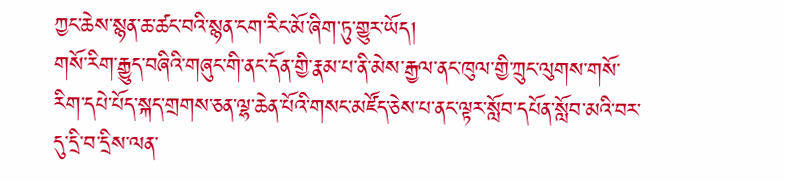ཀྱང་ཆེས་སྙན་ཆ་ཚང་བའི་སྙན་ངག་རིང་མོ་ཞིག་ཏུ་གྱུར་ཡོད།
གསོ་རིག་རྒྱུད་བཞིའི་གཞུང་གི་ནང་དོན་གྱི་རྣམ་པ་ནི་མེས་རྒྱལ་ནང་ཁུལ་གྱི་ཀྲུང་ལུགས་གསོ་རིག་དཔེ་པོད་སྐད་གྲགས་ཅན་ལྷ་ཆེན་པོའི་གསང་མཛོད་ཅེས་པ་ནང་ལྟར་སློབ་དཔོན་སློབ་མའི་བར་དུ་དྲི་བ་དྲིས་ལན་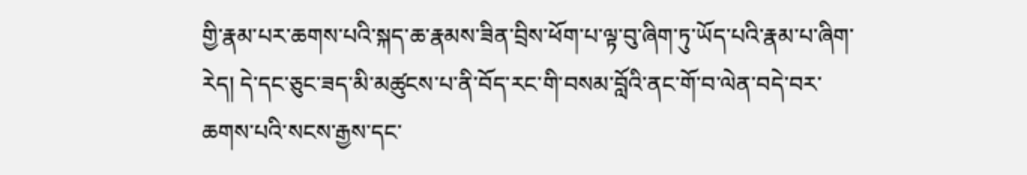གྱི་རྣམ་པར་ཆགས་པའི་སྐད་ཆ་རྣམས་ཟིན་བྲིས་ཕོག་པ་ལྟ་བུ་ཞིག་ཏུ་ཡོད་པའི་རྣམ་པ་ཞིག་རེད། དེ་དང་ཅུང་ཟད་མི་མཚུངས་པ་ནི་བོད་རང་གི་བསམ་བློའི་ནང་གོ་བ་ལེན་བདེ་བར་ཆགས་པའི་སངས་རྒྱས་དང་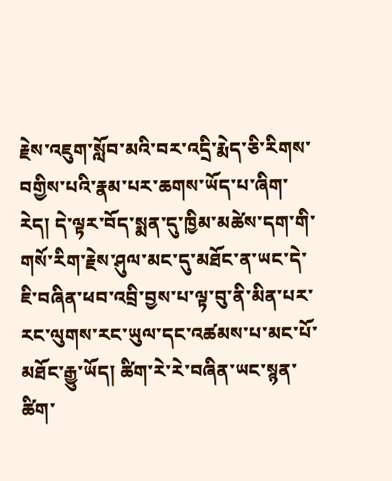རྗེས་འཇུག་སློབ་མའི་བར་འདྲི་རྨེད་ཅི་རིགས་བགྱིས་པའི་རྣམ་པར་ཆགས་ཡོད་པ་ཞིག་རེད། དེ་ལྟར་བོད་སྨན་དུ་ཁྱིམ་མཚེས་དག་གི་གསོ་རིག་རྗེས་ཤུལ་མང་དུ་མཐོང་ན་ཡང་དེ་ཇི་བཞིན་ཕབ་འབྲི་བྱས་པ་ལྟ་བུ་ནི་མིན་པར་རང་ལུགས་རང་ཡུལ་དང་འཚམས་པ་མང་པོ་མཐོང་རྒྱུ་ཡོད། ཚིག་རེ་རེ་བཞིན་ཡང་སྙན་ཚིག་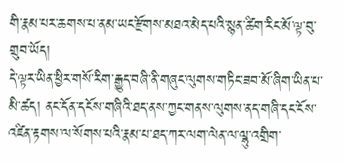གི་རྣམ་པར་ཆགས་པ་ནམ་ཡང་རྫོགས་མཐའ་མེད་པའི་སྙན་ཚིག་རིང་མོ་ལྟ་བུ་གྲུབ་ཡོད།
དེ་ལྟར་ཡིན་ཕྱིར་གསོ་རིག་རྒྱུད་བཞི་ནི་གཞུང་ལུགས་གཏིང་ཟབ་མོ་ཞིག་ཡིན་པ་མི་ཚད། ནང་དོན་དངོས་གཞིའི་ཐད་ནས་ཀྱང་གནས་ལུགས་ནད་གཞི་དང་ངོས་འཛིན་རྟགས་ལ་སོགས་པའི་རྣམ་པ་ཐད་ཀར་ལག་ལེན་ལ་ལྷུ་འགྲིག་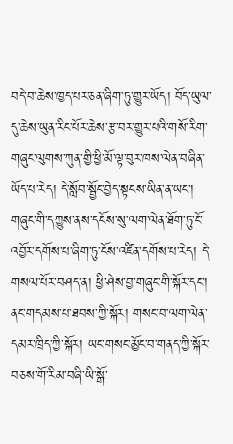བདེ་བ་ཆེས་ཁྱད་པར་ཅན་ཞིག་ཏུ་གྱུར་ཡོད། བོད་ཡུལ་དུ་ཆེས་ཡུན་རིང་པོར་ཆེས་རྩ་བར་གྱུར་པའི་གསོ་རིག་གཞུང་ལུགས་ཀུན་གྱི་ཕྱི་མོ་ལྟ་བུར་ཁས་ལེན་བཞིན་ཡོད་པ་རེད། དེ་སློབ་སྦྱོང་བྱེད་སྟངས་ཡིན་ན་ཡང་། གཞུང་གི་དཀྱུས་ནས་དངོས་སུ་ལག་ལེན་ཐོག་ཏུ་ངོ་འབྱོར་དགོས་པ་ཞིག་ཏུ་ངོས་འཛིན་དགོས་པ་རེད། དེ་གསལ་པོར་བཤད་ན། ཕྱི་ཤེས་བྱ་གཞུང་གི་སྐོར་དང་། ནང་གདམས་པ་ཐབས་ཀྱི་སྐོར། གསང་བ་ལག་ལེན་དམར་ཁྲིད་ཀྱི་སྐོར། ཡང་གསང་མྱོང་བ་གནད་ཀྱི་སྐོར་བཅས་གོ་རིམ་བཞི་ཡི་སྒོ་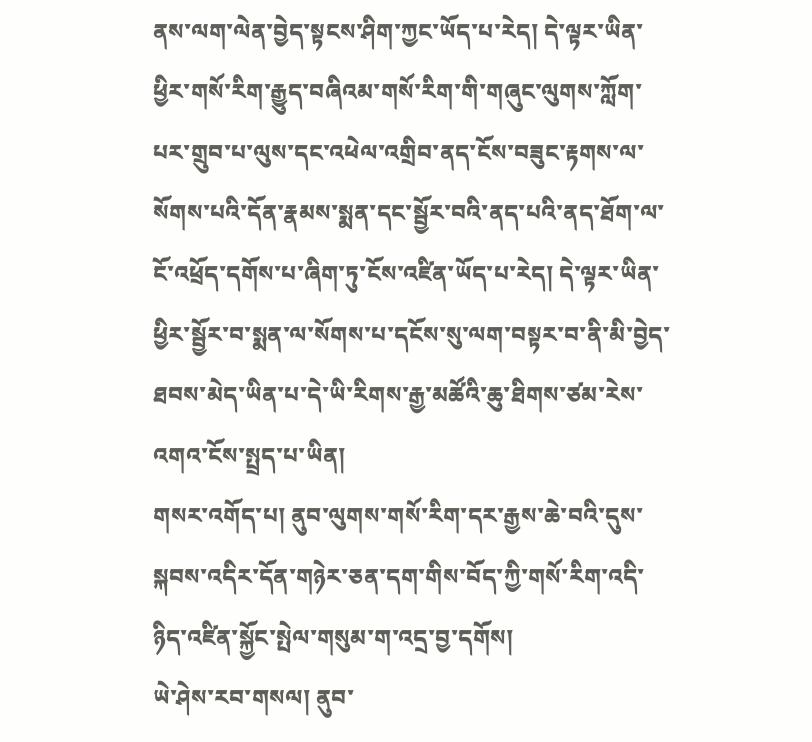ནས་ལག་ལེན་བྱེད་སྟངས་ཤིག་ཀྱང་ཡོད་པ་རེད། དེ་ལྟར་ཡིན་ཕྱིར་གསོ་རིག་རྒྱུད་བཞིའམ་གསོ་རིག་གི་གཞུང་ལུགས་ཀློག་པར་གྲུབ་པ་ལུས་དང་འཕེལ་འགྲིབ་ནད་ངོས་བཟུང་རྟགས་ལ་སོགས་པའི་དོན་རྣམས་སྨན་དང་སྦྱོར་བའི་ནད་པའི་ནད་ཐོག་ལ་ངོ་འཕྲོད་དགོས་པ་ཞིག་ཏུ་ངོས་འཛིན་ཡོད་པ་རེད། དེ་ལྟར་ཡིན་ཕྱིར་སྦྱོར་བ་སྨན་ལ་སོགས་པ་དངོས་སུ་ལག་བསྟར་བ་ནི་མི་བྱེད་ཐབས་མེད་ཡིན་པ་དེ་ཡི་རིགས་རྒྱ་མཚོའི་ཆུ་ཐིགས་ཙམ་རེས་འགའ་ངོས་སྤྲད་པ་ཡིན།
གསར་འགོད་པ། ནུབ་ལུགས་གསོ་རིག་དར་རྒྱས་ཆེ་བའི་དུས་སྐབས་འདིར་དོན་གཉེར་ཅན་དག་གིས་བོད་ཀྱི་གསོ་རིག་འདི་ཉིད་འཛིན་སྐྱོང་སྤེལ་གསུམ་ག་འདྲ་བྱ་དགོས།
ཡེ་ཤེས་རབ་གསལ། ནུབ་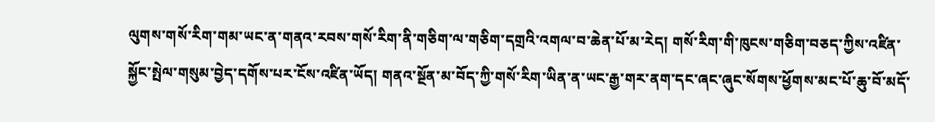ལུགས་གསོ་རིག་གམ་ཡང་ན་གནའ་རབས་གསོ་རིག་ནི་གཅིག་ལ་གཅིག་དགྲའི་འགལ་བ་ཆེན་པོ་མ་རེད། གསོ་རིག་གི་ཁུངས་གཅིག་བཅད་ཀྱིས་འཛིན་སྐྱོང་སྤེལ་གསུམ་བྱེད་དགོས་པར་ངོས་འཛིན་ཡོད། གནའ་སྔོན་མ་བོད་ཀྱི་གསོ་རིག་ཡིན་ན་ཡང་རྒྱ་གར་ནག་དང་ཞང་ཞུང་སོགས་ཕྱོགས་མང་པོ་ཆུ་བོ་མདོ་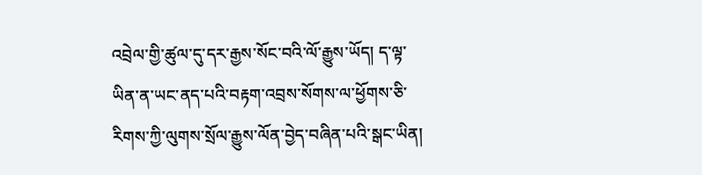འབྲེལ་གྱི་ཚུལ་དུ་དར་རྒྱས་སོང་བའི་ལོ་རྒྱུས་ཡོད། ད་ལྟ་ཡིན་ན་ཡང་ནད་པའི་བརྟག་འབྲས་སོགས་ལ་ཕྱོགས་ཅི་རིགས་ཀྱི་ལུགས་སྲོལ་རྒྱུས་ལོན་བྱེད་བཞིན་པའི་སྒང་ཡིན།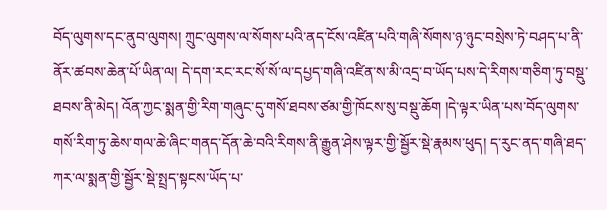བོད་ལུགས་དང་ནུབ་ལུགས། ཀྲུང་ལུགས་ལ་སོགས་པའི་ནད་ངོས་འཛིན་པའི་གཞི་སོགས་ཉ་ཉུང་བསྲེས་ཏེ་བཤད་པ་ནི་ནོར་ཚབས་ཆེན་པོ་ཡིན་ལ། དེ་དག་རང་རང་སོ་སོ་ལ་དཔྱད་གཞི་འཛིན་ས་མི་འདྲ་བ་ཡོད་པས་དེ་རིགས་གཅིག་ཏུ་བསྡུ་ཐབས་ནི་མེད། འོན་ཀྱང་སྨན་གྱི་རིག་གཞུང་དུ་གསོ་ཐབས་ཙམ་གྱི་ཁོངས་སུ་བསྡུ་ཆོག །དེ་ལྟར་ཡིན་པས་བོད་ལུགས་གསོ་རིག་ཏུ་ཆེས་གལ་ཆེ་ཞིང་གནད་དོན་ཆེ་བའི་རིགས་ནི་རྒྱུན་ཤེས་ལྟར་གྱི་སྦྱོར་སྡེ་རྣམས་ཕུད། ད་རུང་ནད་གཞི་ཐད་ཀར་ལ་སྨན་གྱི་སྦྱོར་སྡེ་སྤྲད་སྟངས་ཡོད་པ་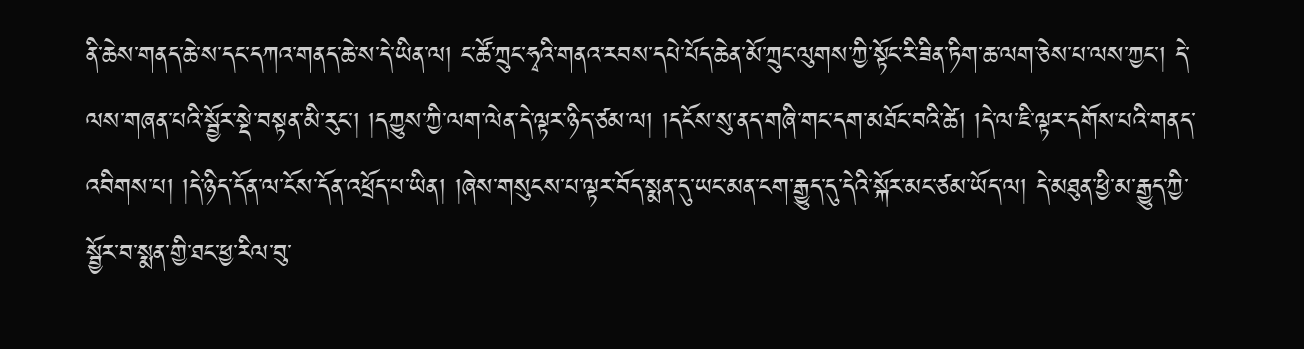ནི་ཆེས་གནད་ཆེ་ས་དང་དཀའ་གནད་ཆེ་ས་དེ་ཡིན་ལ། ང་ཚོ་ཀྲུང་ཧྭའི་གནའ་རབས་དཔེ་པོད་ཆེན་མོ་ཀྲུང་ལུགས་ཀྱི་སྟོང་རི་ཟིན་ཏིག་ཆ་ལག་ཅེས་པ་ལས་ཀྱང་། དེ་ལས་གཞན་པའི་སྦྱོར་སྡེ་བསྟན་མི་རུང་། །དཀྱུས་ཀྱི་ལག་ལེན་དེ་ལྟར་ཉིད་ཙམ་ལ། །དངོས་སུ་ནད་གཞི་གང་དག་མཐོང་བའི་ཚེ། །དེ་ལ་ཇི་ལྟར་དགོས་པའི་གནད་འབིགས་པ། །དེ་ཉིད་དོན་ལ་ངོས་དོན་འཕྲོད་པ་ཡིན། །ཞེས་གསུངས་པ་ལྟར་བོད་སྨན་དུ་ཡང་མན་ངག་རྒྱུད་དུ་དེའི་སྐོར་མང་ཙམ་ཡོད་ལ། དེ་མཐུན་ཕྱི་མ་རྒྱུད་ཀྱི་སྦྱོར་བ་སྨན་གྱི་ཐང་ཕྱ་རིལ་བུ་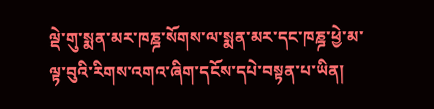ལྡེ་གུ་སྨན་མར་ཁཎྜ་སོགས་ལ་སྨན་མར་དང་ཁཎྜ་ཕྱེ་མ་ལྟ་བུའི་རིགས་འགའ་ཞིག་དངོས་དཔེ་བསྟན་པ་ཡིན།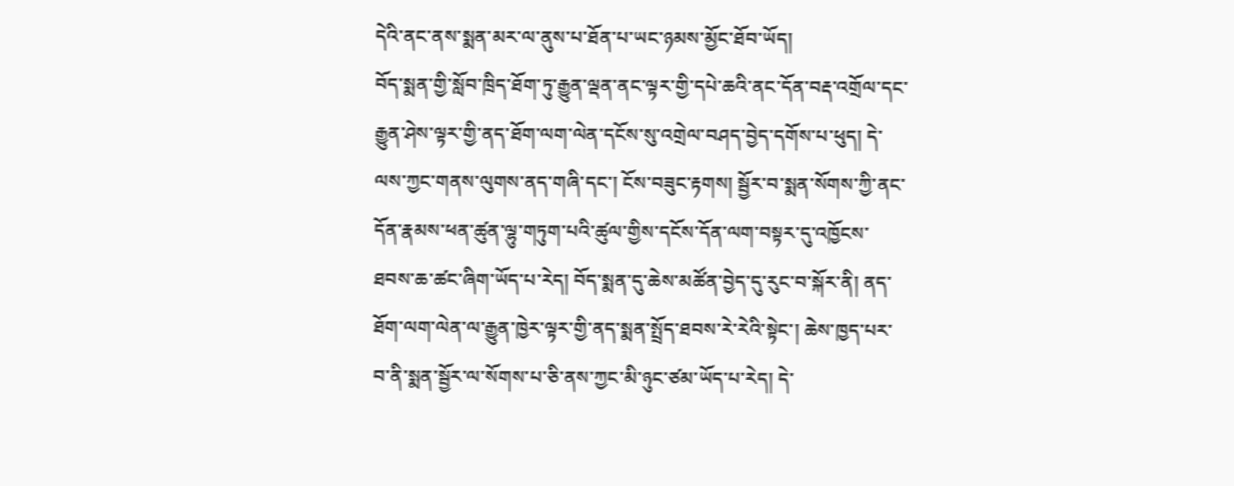དེའི་ནང་ནས་སྨན་མར་ལ་ནུས་པ་ཐོན་པ་ཡང་ཉམས་མྱོང་ཐོབ་ཡོད།
བོད་སྨན་གྱི་སློབ་ཁྲིད་ཐོག་ཏུ་རྒྱུན་ལྡན་ནང་ལྟར་གྱི་དཔེ་ཆའི་ནང་དོན་བརྡ་འགྲོལ་དང་རྒྱུན་ཤེས་ལྟར་གྱི་ནད་ཐོག་ལག་ལེན་དངོས་སུ་འགྲེལ་བཤད་བྱེད་དགོས་པ་ཕུད། དེ་ལས་ཀྱང་གནས་ལུགས་ནད་གཞི་དང་། ངོས་བཟུང་རྟགས། སྦྱོར་བ་སྨན་སོགས་ཀྱི་ནང་དོན་རྣམས་ཕན་ཚུན་ལྷུ་གཏུག་པའི་ཚུལ་གྱིས་དངོས་དོན་ལག་བསྟར་དུ་འཁྱོངས་ཐབས་ཆ་ཚང་ཞིག་ཡོད་པ་རེད། བོད་སྨན་དུ་ཆེས་མཚོན་བྱེད་དུ་རུང་བ་སྐོར་ནི། ནད་ཐོག་ལག་ལེན་ལ་རྒྱུན་ཁྱེར་ལྟར་གྱི་ནད་སྨན་སྤྲོད་ཐབས་རེ་རེའི་སྟེང་། ཆེས་ཁྱད་པར་བ་ནི་སྨན་སྦྱོར་ལ་སོགས་པ་ཅི་ནས་ཀྱང་མི་ཉུང་ཙམ་ཡོད་པ་རེད། དེ་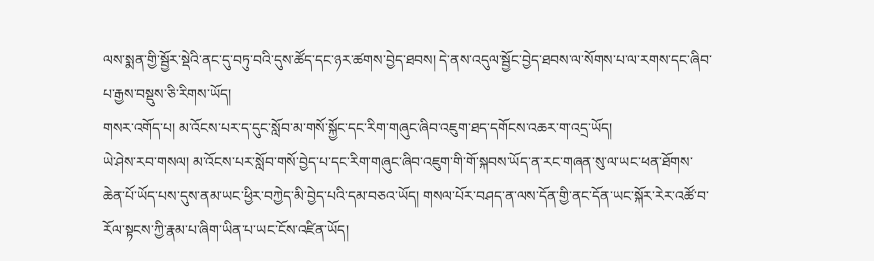ལས་སྨན་གྱི་སྦྱོར་སྡེའི་ནང་དུ་བཏུ་བའི་དུས་ཚོད་དང་ཉར་ཚགས་བྱེད་ཐབས། དེ་ནས་འདུལ་སྦྱོང་བྱེད་ཐབས་ལ་སོགས་པ་ལ་རགས་དང་ཞིབ་པ་རྒྱས་བསྡུས་ཅི་རིགས་ཡོད།
གསར་འགོད་པ། མ་འོངས་པར་ད་དུང་སློབ་མ་གསོ་སྐྱོང་དང་རིག་གཞུང་ཞིབ་འཇུག་ཐད་དགོངས་འཆར་ག་འདྲ་ཡོད།
ཡེ་ཤེས་རབ་གསལ། མ་འོངས་པར་སློབ་གསོ་བྱེད་པ་དང་རིག་གཞུང་ཞིབ་འཇུག་གི་གོ་སྐབས་ཡོད་ན་རང་གཞན་སུ་ལ་ཡང་ཕན་ཐོགས་ཆེན་པོ་ཡོད་པས་དུས་ནམ་ཡང་ཕྱིར་བཀྱེད་མི་བྱེད་པའི་དམ་བཅའ་ཡོད། གསལ་པོར་བཤད་ན་ལས་དོན་གྱི་ནང་དོན་ཡང་སྐོར་རེར་འཚོ་བ་རོལ་སྟངས་ཀྱི་རྣམ་པ་ཞིག་ཡིན་པ་ཡང་ངོས་འཛིན་ཡོད།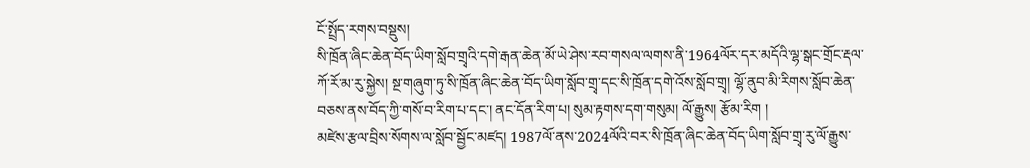ངོ་སྤྲོད་རགས་བསྡུས།
སི་ཁྲོན་ཞིང་ཆེན་བོད་ཡིག་སློབ་གྲྭའི་དགེ་རྒན་ཆེན་མོ་ཡེ་ཤེས་རབ་གསལ་ལགས་ནི་1964ལོར་དར་མདོའི་ལྷ་སྒང་གྲོང་རྡལ་ཀོ་རོ་མ་རུ་སྐྱེས། སྔ་གཞུག་ཏུ་སི་ཁྲོན་ཞིང་ཆེན་བོད་ཡིག་སློབ་གྲྭ་དང་སི་ཁྲོན་དགེ་འོས་སློབ་གྲྭ། ལྷོ་ནུབ་མི་རིགས་སློབ་ཆེན་བཅས་ནས་བོད་ཀྱི་གསོ་བ་རིག་པ་དང་། ནང་དོན་རིག་པ། སུམ་རྟགས་དག་གསུམ། ལོ་རྒྱུས། རྩོམ་རིག །
མཛེས་རྩལ་བྲིས་སོགས་ལ་སློབ་སྦྱོང་མཛད། 1987ལོ་ནས་2024ལོའི་བར་སི་ཁྲོན་ཞིང་ཆེན་བོད་ཡིག་སློབ་གྲྭ་རུ་ལོ་རྒྱུས་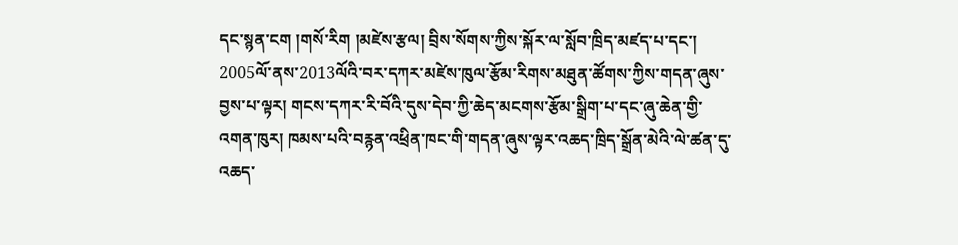དང་སྙན་ངག །གསོ་རིག །མཛེས་རྩལ། བྲིས་སོགས་ཀྱིས་སྐོར་ལ་སློབ་ཁྲིད་མཛད་པ་དང་། 2005ལོ་ནས་2013ལོའི་བར་དཀར་མཛེས་ཁུལ་རྩོམ་རིགས་མཐུན་ཚོགས་ཀྱིས་གདན་ཞུས་བྱས་པ་ལྟར། གངས་དཀར་རི་བོའི་དུས་དེབ་ཀྱི་ཆེད་མངགས་རྩོམ་སྒྲིག་པ་དང་ཞུ་ཆེན་གྱི་འགན་ཁུར། ཁམས་པའི་བརྙན་འཕྲིན་ཁང་གི་གདན་ཞུས་ལྟར་འཆད་ཁྲིད་སྒྲོན་མེའི་ལེ་ཚན་དུ་འཆད་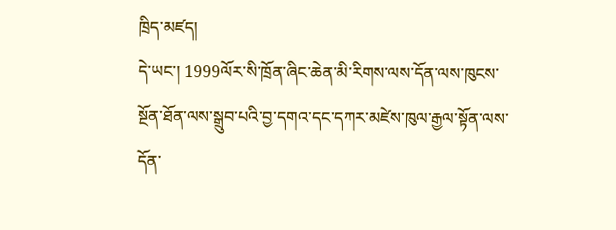ཁྲིད་མཛད།
དེ་ཡང་། 1999ལོར་སི་ཁྲོན་ཞིང་ཆེན་མི་རིགས་ལས་དོན་ལས་ཁུངས་སྔོན་ཐོན་ལས་སྒྲུབ་པའི་བྱ་དགའ་དང་དཀར་མཛེས་ཁུལ་རྒྱལ་སྟོན་ལས་དོན་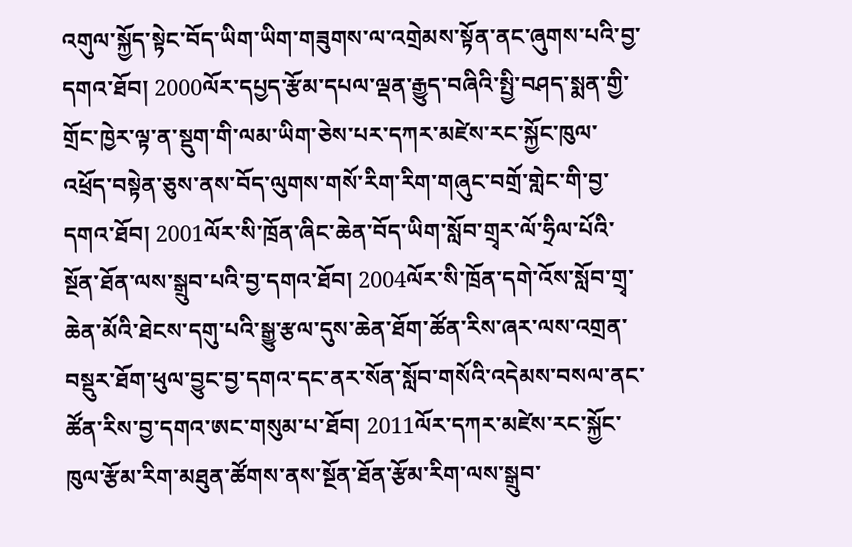འགུལ་སྐྱོད་སྟེང་བོད་ཡིག་ཡིག་གཟུགས་ལ་འགྲེམས་སྟོན་ནང་ཞུགས་པའི་བྱ་དགའ་ཐོབ། 2000ལོར་དཔྱད་རྩོམ་དཔལ་ལྡན་རྒྱུད་བཞིའི་སྤྱི་བཤད་སྨན་གྱི་གྲོང་ཁྱེར་ལྟ་ན་སྡུག་གི་ལམ་ཡིག་ཅེས་པར་དཀར་མཛེས་རང་སྐྱོང་ཁུལ་འཕྲོད་བསྟེན་ཅུས་ནས་བོད་ལུགས་གསོ་རིག་རིག་གཞུང་བགྲོ་གླེང་གི་བྱ་དགའ་ཐོབ། 2001ལོར་སི་ཁྲོན་ཞིང་ཆེན་བོད་ཡིག་སློབ་གྲྭར་ལོ་ཧྲིལ་པོའི་སྔོན་ཐོན་ལས་སྒྲུབ་པའི་བྱ་དགའ་ཐོབ། 2004ལོར་སི་ཁྲོན་དགེ་འོས་སློབ་གྲྭ་ཆེན་མོའི་ཐེངས་དགུ་པའི་སྒྱུ་རྩལ་དུས་ཆེན་ཐོག་ཚོན་རིས་ཞར་ལས་འགྲན་བསྡུར་ཐོག་ཕུལ་བྱུང་བྱ་དགའ་དང་ནར་སོན་སློབ་གསོའི་འདེམས་བསལ་ནང་ཚོན་རིས་བྱ་དགའ་ཨང་གསུམ་པ་ཐོབ། 2011ལོར་དཀར་མཛེས་རང་སྐྱོང་ཁུལ་རྩོམ་རིག་མཐུན་ཚོགས་ནས་སྔོན་ཐོན་རྩོམ་རིག་ལས་སྒྲུབ་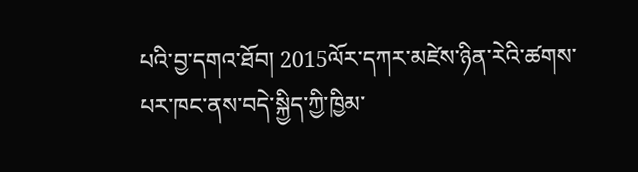པའི་བྱ་དགའ་ཐོབ། 2015ལོར་དཀར་མཛེས་ཉིན་རེའི་ཚགས་པར་ཁང་ནས་བདེ་སྐྱིད་ཀྱི་ཁྱིམ་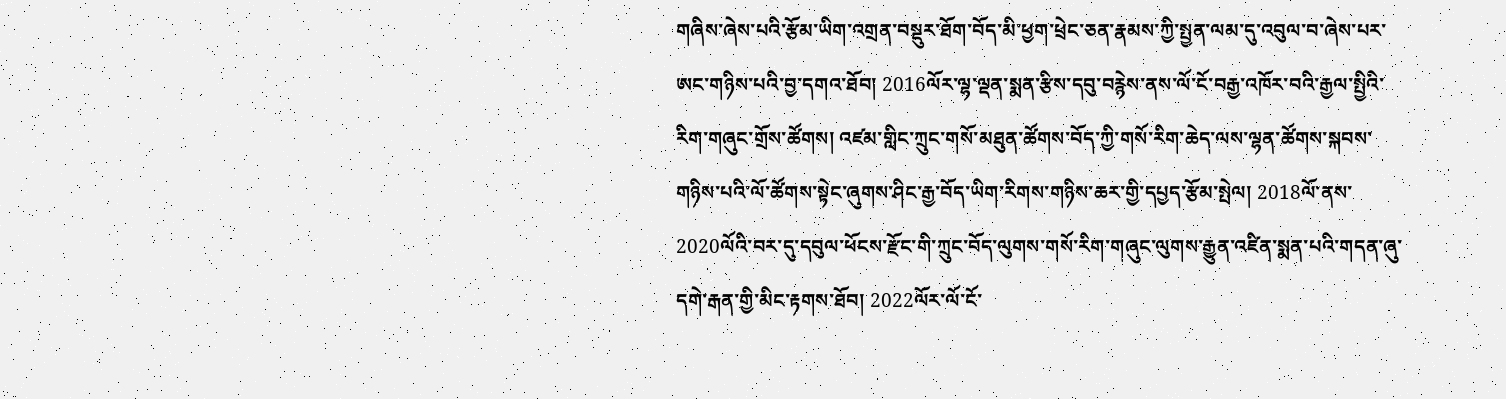གཞིས་ཞེས་པའི་རྩོམ་ཡིག་འགྲན་བསྡུར་ཐོག་བོད་མི་ཕྱག་ཕྲེང་ཅན་རྣམས་ཀྱི་སྤྱན་ལམ་དུ་འབུལ་བ་ཞེས་པར་ཨང་གཉིས་པའི་བྱ་དགའ་ཐོབ། 2016ལོར་ལྷ་ལྡན་སྨན་རྩིས་དབུ་བརྙེས་ནས་ལོ་ངོ་བརྒྱ་འཁོར་བའི་རྒྱལ་སྤྱིའི་རིག་གཞུང་གྲོས་ཚོགས། འཛམ་གླིང་ཀྲུང་གསོ་མཐུན་ཚོགས་བོད་ཀྱི་གསོ་རིག་ཆེད་ལས་ལྷན་ཚོགས་སྐབས་གཉིས་པའི་ལོ་ཚོགས་སྟེང་ཞུགས་ཤིང་རྒྱ་བོད་ཡིག་རིགས་གཉིས་ཆར་གྱི་དཔྱད་རྩོམ་སྤེལ། 2018ལོ་ནས་2020ལོའི་བར་དུ་དབུལ་ཕོངས་རྫོང་གི་ཀྲུང་བོད་ལུགས་གསོ་རིག་གཞུང་ལུགས་རྒྱུན་འཛིན་སྨན་པའི་གདན་ཞུ་དགེ་རྒན་གྱི་མིང་རྟགས་ཐོབ། 2022ལོར་ལོ་ངོ་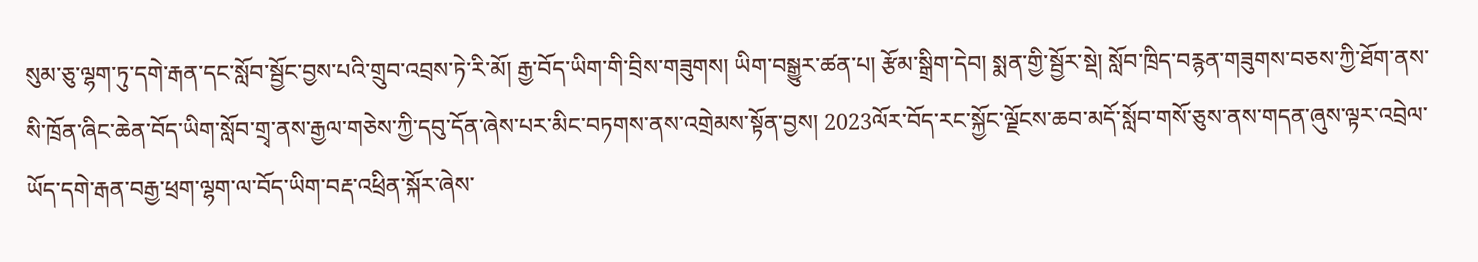སུམ་ཅུ་ལྷག་ཏུ་དགེ་རྒན་དང་སློབ་སྦྱོང་བྱས་པའི་གྲུབ་འབྲས་ཏེ་རི་མོ། རྒྱ་བོད་ཡིག་གི་བྲིས་གཟུགས། ཡིག་བསྒྱུར་ཚན་པ། རྩོམ་སྒྲིག་དེབ། སྨན་གྱི་སྦྱོར་སྡེ། སློབ་ཁྲིད་བརྙན་གཟུགས་བཅས་ཀྱི་ཐོག་ནས་སི་ཁྲོན་ཞིང་ཆེན་བོད་ཡིག་སློབ་གྲྭ་ནས་རྒྱལ་གཅེས་ཀྱི་དབུ་དོན་ཞེས་པར་མིང་བཏགས་ནས་འགྲེམས་སྟོན་བྱས། 2023ལོར་བོད་རང་སྐྱོང་ལྗོངས་ཆབ་མདོ་སློབ་གསོ་ཅུས་ནས་གདན་ཞུས་ལྟར་འབྲེལ་ཡོད་དགེ་རྒན་བརྒྱ་ཕྲག་ལྷག་ལ་བོད་ཡིག་བརྡ་འཕྲིན་སྐོར་ཞེས་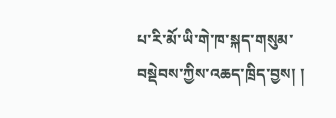པ་རི་མོ་ཡི་གེ་ཁ་སྐད་གསུམ་བསྡེབས་ཀྱིས་འཆད་ཁྲིད་བྱས། །